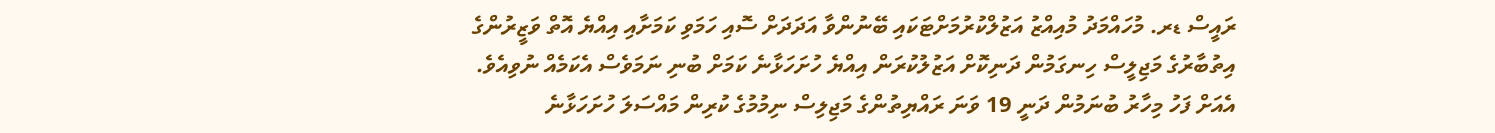ރައީސް ޑރ. މުހައްމަދު މުއިއްޒު އަޒުލްކުރުމަށްޓަކައި ބޭނުންވާ އަދަދަށް ސޮއި ހަމަވި ކަމަށާއި އިއްޔެ އޮތް ވަޒީރުންގެ އިތުބާރުގެ މަޖިލީސް ހިނގަމުން ދަނިކޮށް އަޒުލުކުރަން އިއްޔެ ހުށަހަޅާނެ ކަމަށް ބުނި ނަމަވެސް އެކަމެއް ނުވިއެވެ.
އެއަށް ފަހު މިހާރު ބުނަމުން ދަނީ 19 ވަނަ ރައްޔިތުންގެ މަޖިލިސް ނިމުމުގެ ކުރިން މައްސަލަ ހުށަހަޅާނެ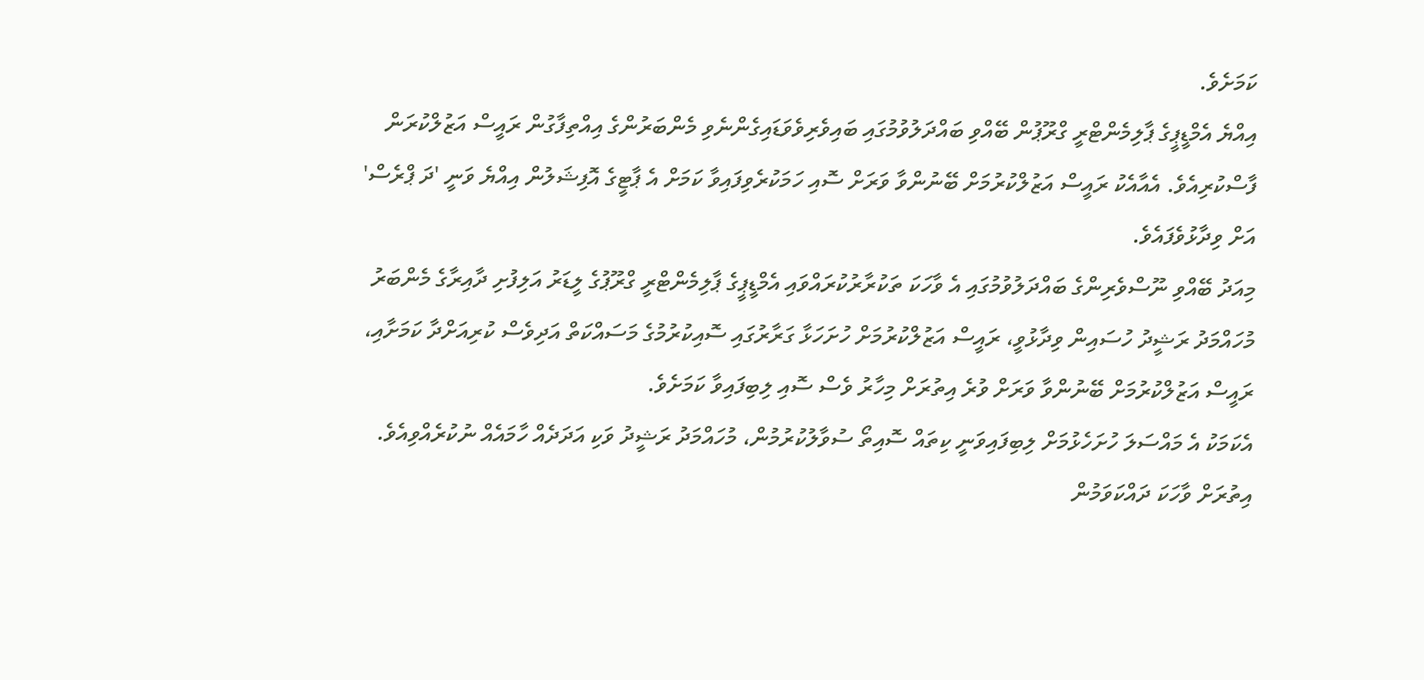ކަމަށެވެ.
އިއްޔެ އެމްޑީޕީގެ ޕާލިމެންޓްރީ ގްރޫޕުން ބޭއްވި ބައްދަލުވުމުގައި ބައިވެރިވެވަޑައިގެންނެވި މެންބަރުންގެ އިއްތިފާގުން ރައީސް އަޒުލްކުރަން ފާސްކުރިއެވެ. އެއާއެކު ރައީސް އަޒުލްކުރުމަށް ބޭނުންވާ ވަރަށް ސޮއި ހަމަކުރެވިފައިވާ ކަމަށް އެ ޕާޓީގެ އޮފިޝަލުން އިއްޔެ ވަނީ 'ދަ ޕްރެސް' އަށް ވިދާޅުވެފައެވެ.
މިއަދު ބޭއްވި ނޫސްވެރިންގެ ބައްދަލުވުމުގައި އެ ވާހަކަ ތަކުރާރުކުރައްވައި އެމްޑީޕީގެ ޕާލިމެންޓްރީ ގްރޫޕުގެ ލީޑަރު އަލިފުށި ދާއިރާގެ މެންބަރު މުހައްމަދު ރަޝީދު ހުސައިން ވިދާޅުވީ، ރައީސް އަޒުލްކުރުމަށް ހުށަހަޅާ ގަރާރުގައި ސޮއިކުރުމުގެ މަސައްކަތް އަދިވެސް ކުރިއަށްދާ ކަމަށާއި، ރައީސް އަޒުލްކުރުމަށް ބޭނުންވާ ވަރަށް ވުރެ އިތުރަށް މިހާރު ވެސް ސޮއި ލިބިފައިވާ ކަމަށެވެ.
އެކަމަކު އެ މައްސަލަ ހުށަހެޅުމަށް ލިބިފައިވަނީ ކިތައް ސޮއިތޯ ސުވާލުކުރުމުން، މުހައްމަދު ރަޝީދު ވަކި އަދަދެއް ހާމައެއް ނުކުރެއްވިއެވެ.
އިތުރަށް ވާހަކަ ދައްކަވަމުން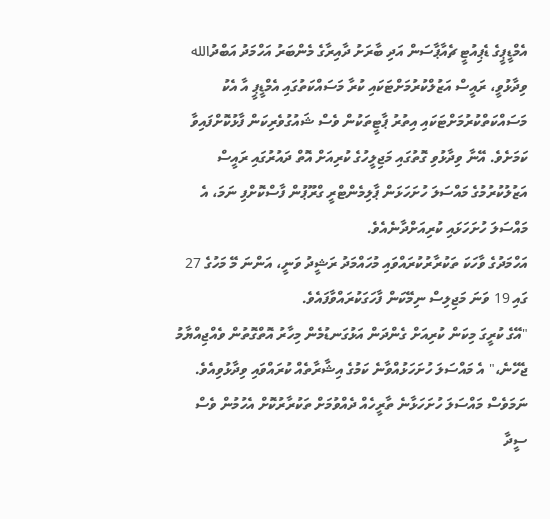އެމްޑީޕީގެ ޑެޕިއުޓީ ޗެއާޕާސަން އަދި ބާރަށު ދާއިރާގެ މެންބަރު އަހްމަދު އަބްދުالله ވިދާޅުވީ، ރައީސް އަޒުލްކުރުމަށްޓަކައި ކުރާ މަސައްކަތުގައި އެމްޑީޕީ އާ އެކު މަސައްކަތްކުރުމަށްޓަކައި އިތުރު ޕާޓީތަކުން ވެސް ޝައުގުވެރިކަން ފާޅުކޮށްފައިވާ ކަމަށެވެ. އޭނާ ވިދާޅުވި ގޮތުގައި މަޖިލީހުގެ ކުރިއަށް އޮތް ދައުރުގައި ރައީސް އަޒުލުކުރުމުގެ މައްސަލަ ހުށަހަޅަން ޕާލިމެންޓްރީ ގްރޫޕުން ފާސްކޮށްފި ނަމަ، އެ މައްސަލަ ހުށަހަޅައި ކުރިއަށްދާނެއެވެ.
އަހްމަދުގެ ވާހަކަ ތަކުރާރުކުރައްވައި މުހައްމަދު ރަޝީދު ވަނީ، އަންނަ މޭ މަހުގެ 27 ގައި 19 ވަނަ މަޖިލިސް ނިމޭކަން ފާހަގަކުރައްވާފައެވެ.
"އޭގެ ކުރީގަ މިކަން ކުރިއަށް ގެންދަން އަޅުގަނޑުމެން މިހާރު އޮތްގޮތުން ވެއްޖިއްޔާމު ޖެހޭނެ،" އެ މައްސަލަ ހުށަހަޅުއްވާނެ ކަމުގެ އިޝާރާތެއް ކުރައްވައި ވިދާޅުވިއެވެ.
ނަމަވެސް މައްސަލަ ހުށަހަޅާނެ ތާރީހެއް ދެއްވުމަށް ތަކުރާރުކޮށް އެހުމުން ވެސް ސީދާ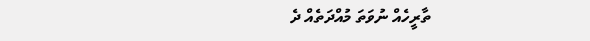ތާރީހެއް ނުވަތަ މުއްދަތެއް ދެ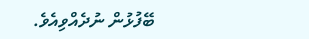ބޭފުޅުން ނުދެއްވިއެވެ.